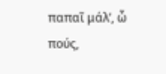παπαῖ μάλʼ, ὦ πούς,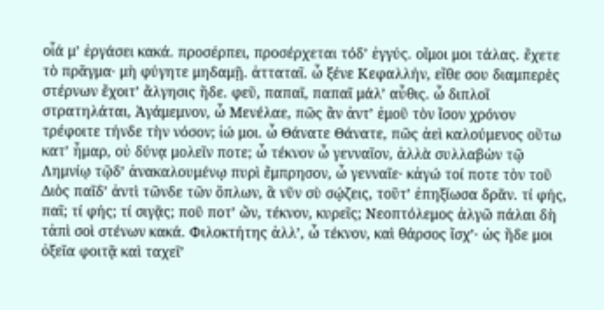οἷά μʼ ἐργάσει κακά. προσέρπει, προσέρχεται τόδʼ ἐγγύς. οἴμοι μοι τάλας. ἔχετε τὸ πρᾶγμα· μὴ φύγητε μηδαμῇ. ἀτταταῖ. ὦ ξένε Κεφαλλήν, εἴθε σου διαμπερὲς στέρνων ἔχοιτʼ ἄλγησις ἥδε. φεῦ, παπαῖ, παπαῖ μάλʼ αὖθις. ὦ διπλοῖ στρατηλάται, Ἀγάμεμνον, ὦ Μενέλαε, πῶς ἂν ἀντʼ ἐμοῦ τὸν ἴσον χρόνον τρέφοιτε τήνδε τὴν νόσον; ἰώ μοι. ὦ Θάνατε Θάνατε, πῶς ἀεὶ καλούμενος οὕτω κατʼ ἦμαρ, οὐ δύνᾳ μολεῖν ποτε; ὦ τέκνον ὦ γενναῖον, ἀλλὰ συλλαβὼν τῷ Λημνίῳ τῷδʼ ἀνακαλουμένῳ πυρὶ ἔμπρησον, ὦ γενναῖε· κἀγώ τοί ποτε τὸν τοῦ Διὸς παῖδʼ ἀντὶ τῶνδε τῶν ὅπλων, ἃ νῦν σὺ σῴζεις, τοῦτʼ ἐπηξίωσα δρᾶν. τί φής, παῖ; τί φής; τί σιγᾷς; ποῦ ποτʼ ὤν, τέκνον, κυρεῖς; Νεοπτόλεμος ἀλγῶ πάλαι δὴ τἀπὶ σοὶ στένων κακά. Φιλοκτήτης ἀλλʼ, ὦ τέκνον, καὶ θάρσος ἴσχʼ· ὡς ἥδε μοι ὀξεῖα φοιτᾷ καὶ ταχεῖʼ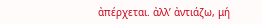ἀπέρχεται. ἀλλʼ ἀντιάζω, μή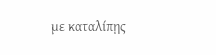με καταλίπῃς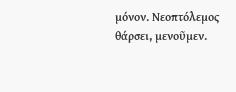μόνον. Νεοπτόλεμος θάρσει, μενοῦμεν.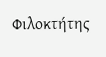Φιλοκτήτης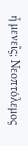ἦ μενεῖς; Νεοπτόλεμος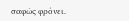σαφῶς φρόνει.